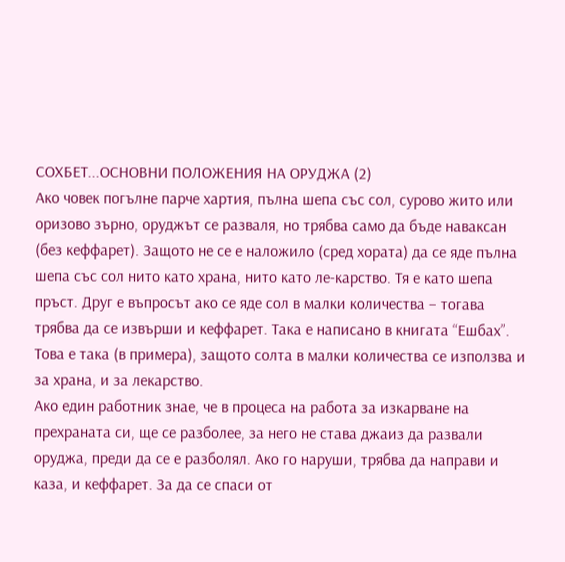СОХБЕТ...ОСНОВНИ ПОЛОЖЕНИЯ НА ОРУДЖА (2)
Ако човек погълне парче хартия, пълна шепа със сол, сурово жито или оризово зърно, оруджът се разваля, но трябва само да бъде наваксан (без кеффарет). Защото не се е наложило (сред хората) да се яде пълна шепа със сол нито като храна, нито като ле-карство. Тя е като шепа пръст. Друг е въпросът ако се яде сол в малки количества – тогава трябва да се извърши и кеффарет. Така е написано в книгата “Ешбах”. Това е така (в примера), защото солта в малки количества се използва и за храна, и за лекарство.
Ако един работник знае, че в процеса на работа за изкарване на прехраната си, ще се разболее, за него не става джаиз да развали оруджа, преди да се е разболял. Ако го наруши, трябва да направи и каза, и кеффарет. За да се спаси от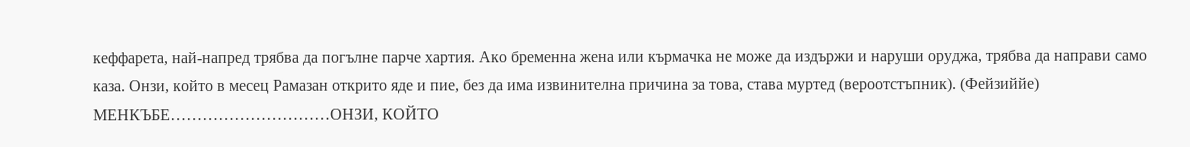кеффарета, най-напред трябва да погълне парче хартия. Ако бременна жена или кърмачка не може да издържи и наруши оруджа, трябва да направи само каза. Онзи, който в месец Рамазан открито яде и пие, без да има извинителна причина за това, става муртед (вероотстъпник). (Фейзиййе)
МЕНКЪБЕ…………………………ОНЗИ, КОЙТО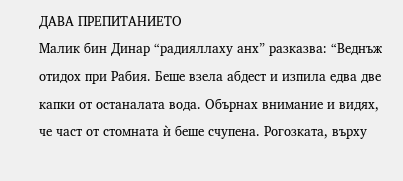ДАВА ПРЕПИТАНИЕТО
Малик бин Динар “радияллаху анх” разказва: “Веднъж отидох при Рабия. Беше взела абдест и изпила едва две капки от останалата вода. Обърнах внимание и видях, че част от стомната ѝ беше счупена. Рогозката, върху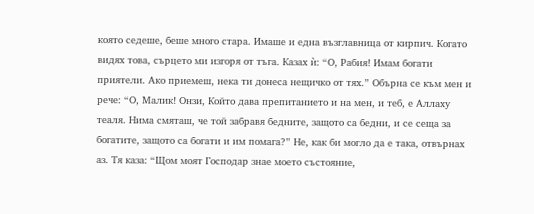която седеше, беше много стара. Имаше и една възглавница от кирпич. Когато видях това, сърцето ми изгоря от тъга. Казах ѝ: “О, Рабия! Имам богати приятели. Ако приемеш, нека ти донеса нещичко от тях.” Обърна се към мен и рече: “О, Малик! Онзи, Който дава препитанието и на мен, и теб, е Аллаху теаля. Нима смяташ, че той забравя бедните, защото са бедни, и се сеща за богатите, защото са богати и им помага?” Не, как би могло да е така, отвърнах аз. Тя каза: “Щом моят Господар знае моето състояние,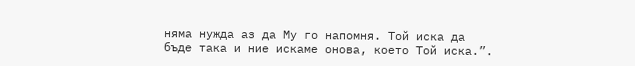няма нужда аз да Му го напомня. Той иска да бъде така и ние искаме онова, което Той иска.”.